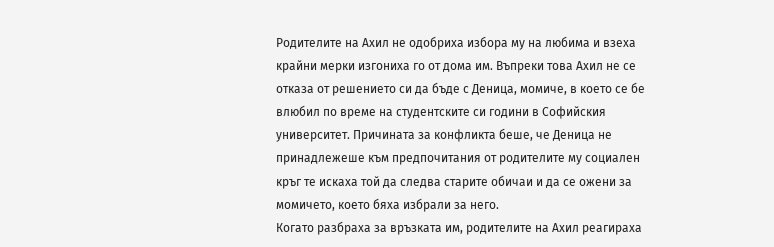Родителите на Ахил не одобриха избора му на любима и взеха крайни мерки изгониха го от дома им. Въпреки това Ахил не се отказа от решението си да бъде с Деница, момиче, в което се бе влюбил по време на студентските си години в Софийския университет. Причината за конфликта беше, че Деница не принадлежеше към предпочитания от родителите му социален кръг те искаха той да следва старите обичаи и да се ожени за момичето, което бяха избрали за него.
Когато разбраха за връзката им, родителите на Ахил реагираха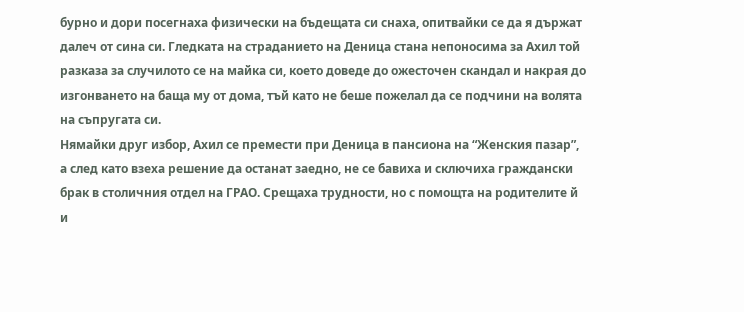бурно и дори посегнаха физически на бъдещата си снаха, опитвайки се да я държат далеч от сина си. Гледката на страданието на Деница стана непоносима за Ахил той разказа за случилото се на майка си, което доведе до ожесточен скандал и накрая до изгонването на баща му от дома, тъй като не беше пожелал да се подчини на волята на съпругата си.
Нямайки друг избор, Ахил се премести при Деница в пансиона на “Женския пазар”, а след като взеха решение да останат заедно, не се бавиха и сключиха граждански брак в столичния отдел на ГРАО. Срещаха трудности, но с помощта на родителите й и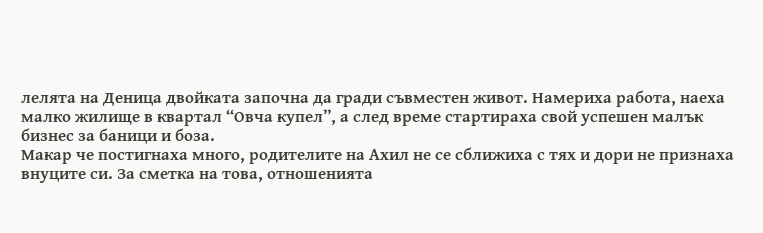лелята на Деница двойката започна да гради съвместен живот. Намериха работа, наеха малко жилище в квартал “Овча купел”, а след време стартираха свой успешен малък бизнес за баници и боза.
Макар че постигнаха много, родителите на Ахил не се сближиха с тях и дори не признаха внуците си. За сметка на това, отношенията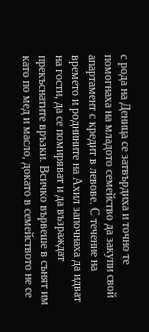с рода на Деница се затвърдиха и точно те помогнаха на младото семейство да закупи свой апартамент с кредит в левове. С течение на времето и роднините на Ахил започнаха да идват на гости, да се помиряват и да възраждат прекъснатите връзки. Всичко вървеше в сънят им като по мед и масло, докато в семейството не се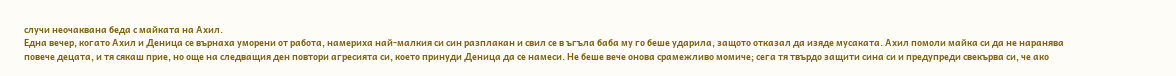случи неочаквана беда с майката на Ахил.
Една вечер, когато Ахил и Деница се върнаха уморени от работа, намериха най-малкия си син разплакан и свил се в ъгъла баба му го беше ударила, защото отказал да изяде мусаката. Ахил помоли майка си да не наранява повече децата, и тя сякаш прие, но още на следващия ден повтори агресията си, което принуди Деница да се намеси. Не беше вече онова срамежливо момиче; сега тя твърдо защити сина си и предупреди свекърва си, че ако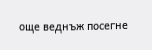още веднъж посегне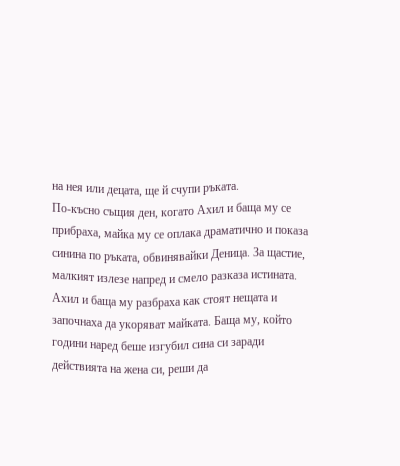на нея или децата, ще й счупи ръката.
По-късно същия ден, когато Ахил и баща му се прибраха, майка му се оплака драматично и показа синина по ръката, обвинявайки Деница. За щастие, малкият излезе напред и смело разказа истината. Ахил и баща му разбраха как стоят нещата и започнаха да укоряват майката. Баща му, който години наред беше изгубил сина си заради действията на жена си, реши да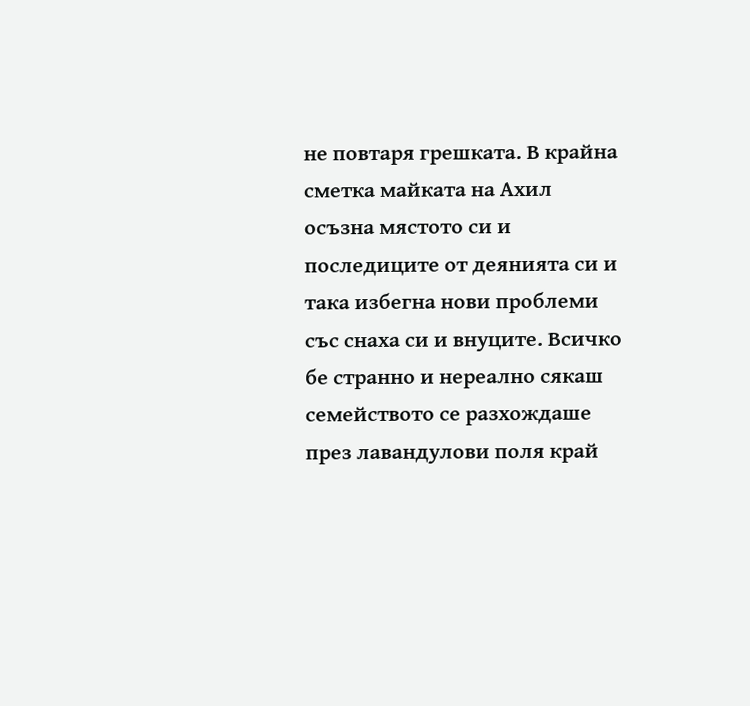не повтаря грешката. В крайна сметка майката на Ахил осъзна мястото си и последиците от деянията си и така избегна нови проблеми със снаха си и внуците. Всичко бе странно и нереално сякаш семейството се разхождаше през лавандулови поля край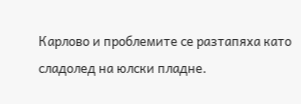Карлово и проблемите се разтапяха като сладолед на юлски пладне.